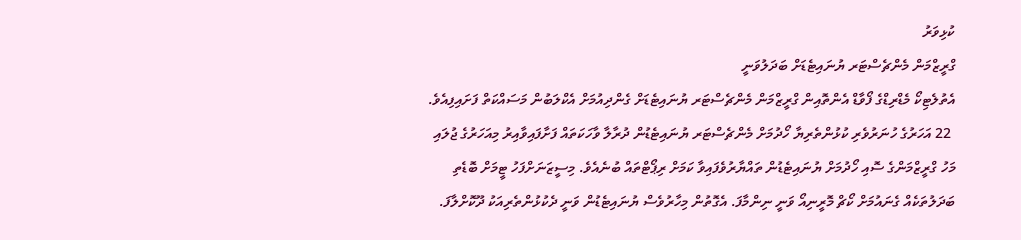ކުޅިވަރު
ގްރީޒްމަން މެންޗެސްޓަރ ޔުނައިޓެޑަށް ބަދަލުވަނީ
އެތުލެޓިކޯ މެޑްރިޑްގެ ފޯވާޑް އެންތޮއިން ގްރީޒްމަން މެންޗެސްޓަރ ޔުނައިޓެޑަށް ގެންދިއުމަށް އެކްލަބުން މަސައްކަތް ފަށައިފިއެވެ.
 22 އަހަރުގެ ހުނަރުވެރި ކުޅުންތެރިޔާ ހޯދުމަށް މެންޗެސްޓަރ ޔުނައިޓެޑުން ދުރާލާ ވާހަކަތައް ފަށާފައިވާއިރު މިއަހަރުގެ ޖުލައި މަހު ގްރީޒްމަންގެ ސޮއި ހޯދުމަށް ޔުނައިޓެޑުން ތައްޔާރުވެފައިވާ ކަމަށް ރިޕޯޓްތައް ބުނެއެވެ. މިސީޒަނަށްފަހު ޓީމަށް ބޮޑެތި ބަދަލުތަކެއް ގެނައުމަށް ކޯޗް މޮރީނިއޯ ވަނީ ނިންމާފަ. އެގޮތުން މިހާރުވެސް ޔުނައިޓެޑުން ވަނީ ދެކުޅުންތެރިއަކު ދޫކޮށްލާފަ.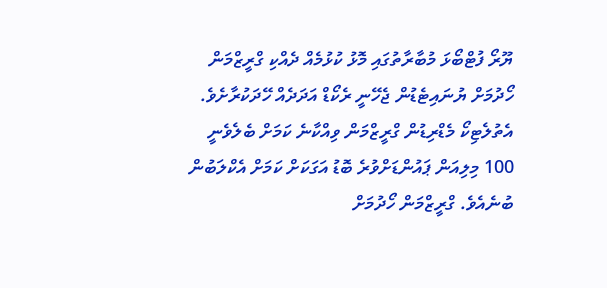ޔޫރޯ ފުޓްބޯޅަ މުބާރާތުގައި މޮޅު ކުޅުމެއް ދެއްކި ގްރީޒްމަން ހޯދުމަށް ޔުނައިޓެޑުން ޖެހޭނީ ރެކޯޑް އަދަދެއް ހޭދަކުރާށެވެ. އެތުލެޓިކޯ މެޑްރިޑުން ގްރީޒްމަން ވިއްކާނެ ކަމަށް ބެލެވެނީ 100 މިލިއަން ޕައުންޑަށްވުރެ ބޮޑު އަގަކަށް ކަމަށް އެކްލަބުން ބުނެއެވެ. ގްރީޒްމަން ހޯދުމަށް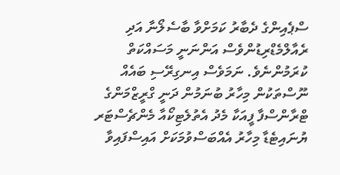ސްޕެއިންގެ ދެބާރު ކަމަށްވާ ބާސެލޯނާ އަދި ރެއާލްމެޑްރިޑުންވެސް އަންނަނީ މަސައްކަތް ކުރަމުންނެވެ. ނަމަވެސް އިނގިރޭސި ބައެއް ނޫސްތަކުން މިހާރު ބުނަމުން ދަނީ ގްރީޒްމަންގެ ޓްރާންސްފާ ފީއަކާ މެދު އެތުލެޓިކޯއާ މެންޗެސްޓަރ ޔުނައިޓެޑާ މިހާރު އެއްބަސްވުމަކަށް އައިސްފައިވާ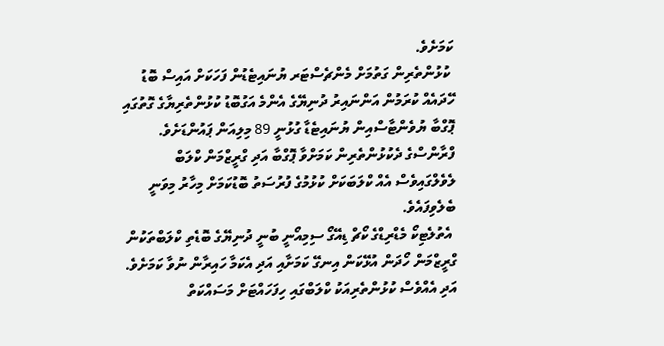ކަމަށެވެ.
 ކުޅުންތެރިން ގަތުމަށް މެންޗެސްޓަރ ޔުނައިޓެޑުން ފަހަކަށް އައިސް ބޮޑު ހޭދައެއް ކުރަމުން އަންނައިރު ދުނިޔޭގެ އެންމެ އަގުބޮޑު ކުޅުންތެރިޔާގެ ގޮތުގައި ޕޮގްބާ ޔުވެންޓާސްއިން ޔުނައިޓެޑާ ގުޅުނީ 89 މިލިއަން ޕައުންޑަށެވެ. ފްރާންސްގެ ދެކުޅުންތެރިން ކަމަށްވާ ޕޮގްބާ އަދި ގްރީޒްމަން ކްލަބް ލެވެލްގައިވެސް އެއް ކްލަބަކަށް ކުޅުމުގެ ފުރުސަތު ބޮޑުކަމަށް މިހާރު މިވަނީ ބެލެވިފައެވެ.
 އެތުލެޓިކޯ މެޑްރިޑްގެ ކޯޗް ޑިއޭގޯ ސިމިއޯނީ ބުނީ ދުނިޔޭގެ ބޮޑެތި ކްލަބްތަކުން ގްރީޒްމަން ހޯދަން އުޅޭކަން އިނގޭ ކަމަށާއި އަދި އެކަމާ ހައިރާން ނުވާ ކަމަށެވެ. އަދި އެއްވެސް ކުޅުންތެރިއަކު ކްލަބްގައި ހިފަހައްޓަށް މަސައްކަތް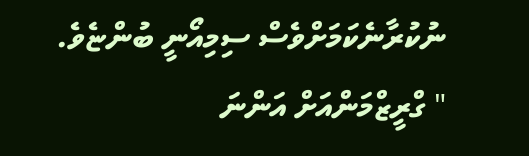ނުކުރާނެކަމަށްވެސް ސިމިއޯނީ ބުންޏެވެ.
" ގްރީޒްމަންއަށް އަންނަ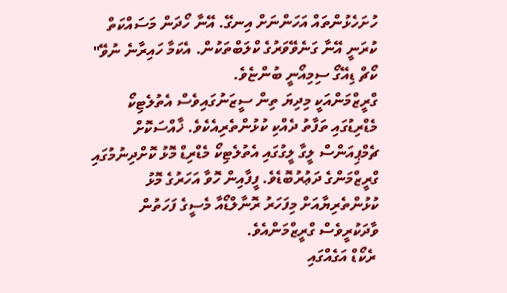ހުށަހެޅުންތައް އަހަންނަށް އިނގޭ. އޭނާ ހޯދަން މަސައްކަތް ކުރަނީ އޭނާ ގަނެވޭވަރުގެ ކްލަބްތަކުން. އެކަމާ ހައިރާނެ ނުވޭ" ކޯޗް ޑިއޭގޯ ސިމިއޯނީ ބުންޏެވެ.
ގްރީޒްމަންއަކީ މިދިޔަ ތިން ސީޒަނުގައިވެސް އެތުލެޓިކޯ މެޑްރިޑުގައި ތަފާތު ދެއްކި ކުޅުންތެރިއެކެވެ. ޚާއްސަކޮށް ޗެމްޕިއަންސް ލީގާ ލީގުގައި އެތުލެޓިކޯ މެޑްރިޑް މޮޅު ކޮށްދިނުމުގައި ގްރީޒްމަންގެ ދަޢުރުބޮޑެވެ. ފީފާއިން ހޮވާ އަހަރުގެ މޮޅު ކުޅުންތެރިޔާއަށް މިފަހަރު ރޮނާލްޑޯއާ މެސީގެ ފަހަތުން ވާދަކުރީވެސް ގްރީޒްމަންއެވެ.
 ރެކޯޑް އަގެއްގައި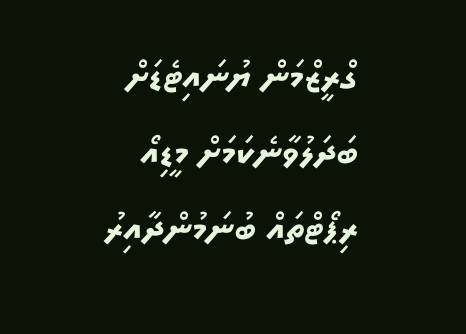ގްރީޒްމަން ޔުނައިޓެޑަށް ބަދަލުވާނެކަމަށް މީޑިއޯ ރިޕޯޓްތައް ބުނަމުންދާއިރު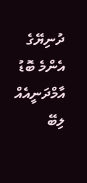ދުނިޔޭގެ އެންމެ ބޮޑު އާމްދަނީއެއް ލިބޭ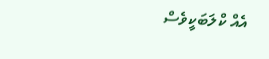އެއް ކްލަބަކީވެސް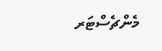މެންޗެސްޓަރ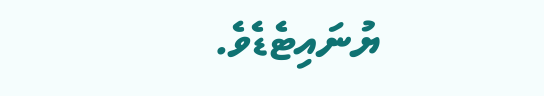ޔުނައިޓެޑެވެ.